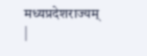मध्यप्रदेशराज्यम्
|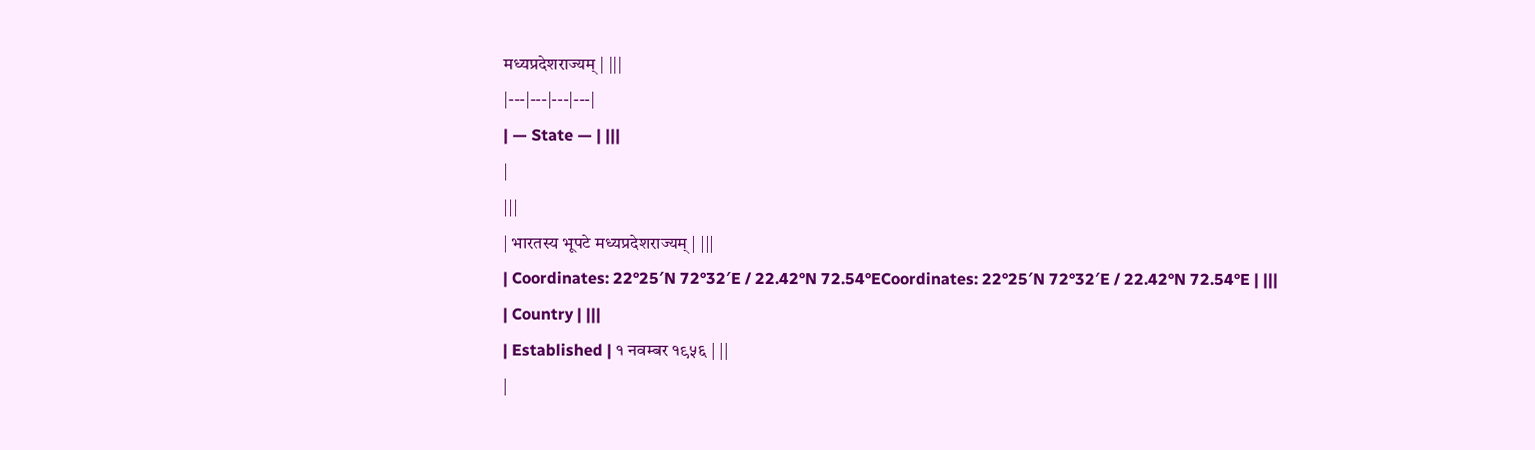मध्यप्रदेशराज्यम् | |||
|---|---|---|---|
| — State — | |||
|
|||
| भारतस्य भूपटे मध्यप्रदेशराज्यम् | |||
| Coordinates: 22°25′N 72°32′E / 22.42°N 72.54°ECoordinates: 22°25′N 72°32′E / 22.42°N 72.54°E | |||
| Country | |||
| Established | १ नवम्बर १९५६ | ||
|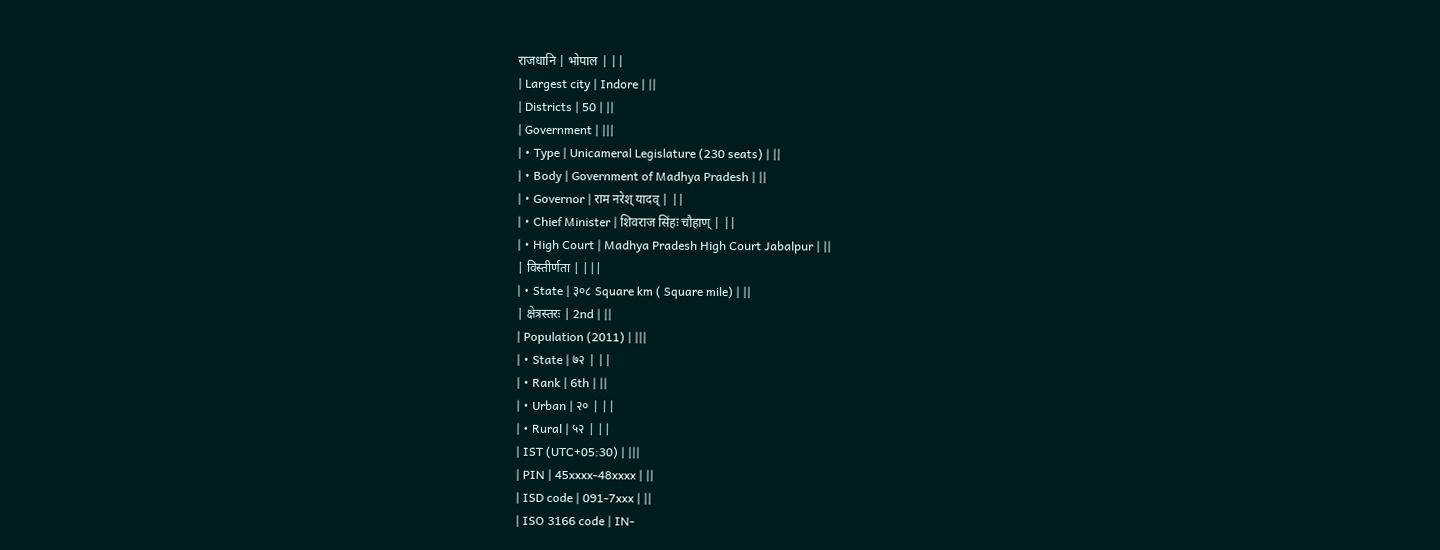राजधानि | भोपाल | ||
| Largest city | Indore | ||
| Districts | 50 | ||
| Government | |||
| • Type | Unicameral Legislature (230 seats) | ||
| • Body | Government of Madhya Pradesh | ||
| • Governor | राम नरेश् यादव् | ||
| • Chief Minister | शिवराज सिंहः चौहाण् | ||
| • High Court | Madhya Pradesh High Court Jabalpur | ||
| विस्तीर्णता | |||
| • State | ३०८ Square km ( Square mile) | ||
| क्षेत्रस्तरः | 2nd | ||
| Population (2011) | |||
| • State | ७२ | ||
| • Rank | 6th | ||
| • Urban | २० | ||
| • Rural | ५२ | ||
| IST (UTC+05:30) | |||
| PIN | 45xxxx-48xxxx | ||
| ISD code | 091-7xxx | ||
| ISO 3166 code | IN-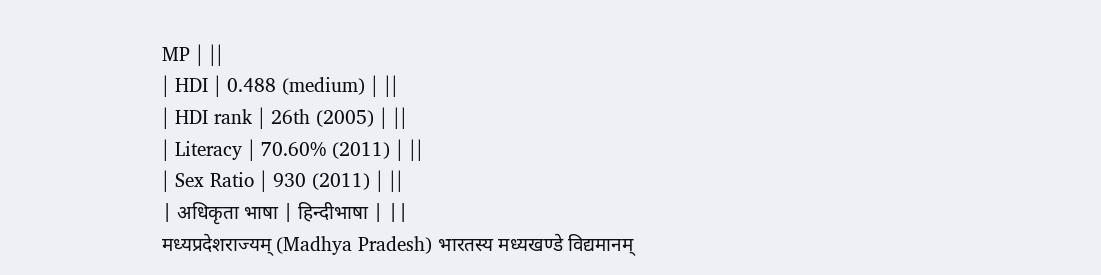MP | ||
| HDI | 0.488 (medium) | ||
| HDI rank | 26th (2005) | ||
| Literacy | 70.60% (2011) | ||
| Sex Ratio | 930 (2011) | ||
| अधिकृता भाषा | हिन्दीभाषा | ||
मध्यप्रदेशराज्यम् (Madhya Pradesh) भारतस्य मध्यखण्डे विद्यमानम्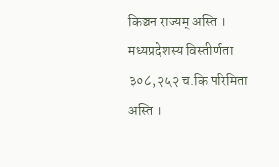किञ्चन राज्यम् अस्ति । मध्यप्रदेशस्य विस्तीर्णता ३०८,२५२ च.कि परिमिता अस्ति ।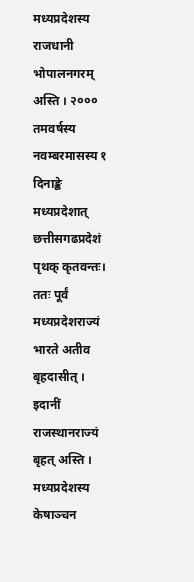मध्यप्रदेशस्य राजधानी भोपालनगरम् अस्ति । २००० तमवर्षस्य नवम्बरमासस्य १ दिनाङ्के मध्यप्रदेशात् छत्तीसगढप्रदेशं पृथक् कृतवन्तः। ततः पूर्वं मध्यप्रदेशराज्यं भारते अतीव बृहदासीत् । इदानीं राजस्थानराज्यं बृहत् अस्ति । मध्यप्रदेशस्य केषाञ्चन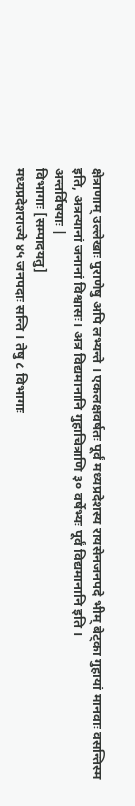क्षेत्राणाम् उल्लेखाः पुराणेषु अपि लभ्यन्ते । एकलक्षवर्षतः पूर्वं मध्यप्रदेशस्य रायसेनजनपदे भीम् बेट्का गुहायां मानवाः वसन्तिस्म इति, अत्रत्यानां जनानां विश्वासः। अत्र विद्यमानानि गुहाचित्राणि ३० वर्षेभ्यः पूर्वं विद्यमानानि इति ।
अन्तर्विषयाः |
विभागाः [सम्पादयतु]
मध्यप्रदेशराज्ये ४५ जनपदाः सन्ति । तेषु ८ विभागाः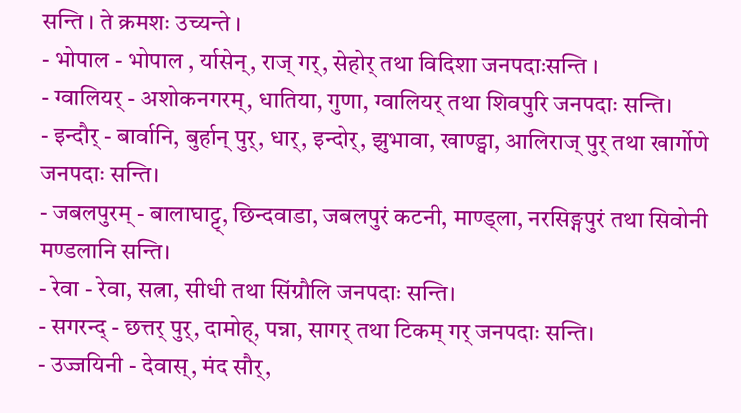सन्ति । ते क्रमशः उच्यन्ते ।
- भोपाल - भोपाल , र्यासेन्, राज् गर्, सेहोर् तथा विदिशा जनपदाःसन्ति ।
- ग्वालियर् - अशोकनगरम्, धातिया, गुणा, ग्वालियर् तथा शिवपुरि जनपदाः सन्ति।
- इन्दौर् - बार्वानि, बुर्हान् पुर्, धार्, इन्दोर्, झुभावा, खाण्ड्वा, आलिराज् पुर् तथा खार्गोणे जनपदाः सन्ति।
- जबलपुरम् - बालाघाट्ट्, छिन्दवाडा, जबलपुरं कटनी, माण्ड्ला, नरसिङ्गपुरं तथा सिवोनी मण्डलानि सन्ति।
- रेवा - रेवा, सत्ना, सीधी तथा सिंग्रौलि जनपदाः सन्ति।
- सगरन्द् - छत्तर् पुर्, दामोह्, पन्ना, सागर् तथा टिकम् गर् जनपदाः सन्ति।
- उज्जयिनी - देवास्, मंद सौर्,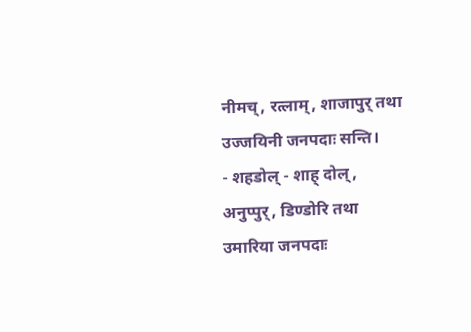नीमच्, रत्लाम्, शाजापुर् तथा उज्जयिनी जनपदाः सन्ति।
- शहडोल् - शाह् दोल्, अनुप्पुर्, डिण्डोरि तथा उमारिया जनपदाः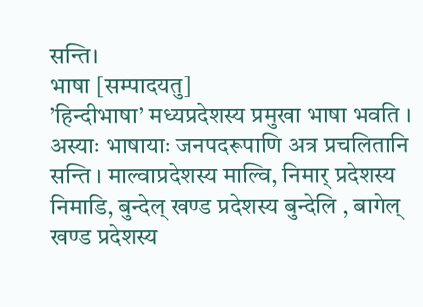सन्ति।
भाषा [सम्पादयतु]
’हिन्दीभाषा’ मध्यप्रदेशस्य प्रमुखा भाषा भवति । अस्याः भाषायाः जनपदरूपाणि अत्र प्रचलितानि सन्ति । माल्वाप्रदेशस्य माल्वि, निमार् प्रदेशस्य निमाडि, बुन्देल् खण्ड प्रदेशस्य बुन्देलि , बागेल् खण्ड प्रदेशस्य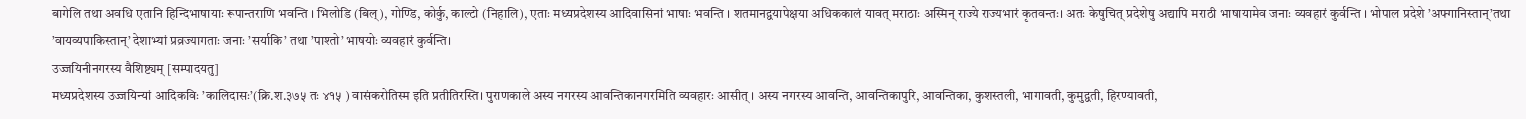बागेलि तथा अवधि एतानि हिन्दिभाषायाः रूपान्तराणि भवन्ति । भिलोडि (बिल्), गोण्डि, कोर्कु, काल्टो (निहालि), एताः मध्यप्रदेशस्य आदिवासिनां भाषाः भवन्ति । शतमानद्वयापेक्षया अधिककालं यावत् मराठाः अस्मिन् राज्ये राज्यभारं कृतवन्तः। अतः केषुचित् प्रदेशेषु अद्यापि मराठी भाषायामेव जनाः व्यवहारं कुर्वन्ति । भोपाल प्रदेशे ’अफ्गानिस्तान्’तथा ’वायव्यपाकिस्तान्’ देशाभ्यां प्रव्रज्यागताः जनाः ’सर्याकि’ तथा ’पाश्तो’ भाषयोः व्यवहारं कुर्वन्ति।
उज्जयिनीनगरस्य वैशिष्ट्यम् [सम्पादयतु]
मध्यप्रदेशस्य उज्जयिन्यां आदिकविः ’कालिदासः’(क्रि.श.३७५ तः ४१५ ) वासंकरोतिस्म इति प्रतीतिरस्ति। पुराणकाले अस्य नगरस्य आवन्तिकानगरमिति व्यवहारः आसीत् । अस्य नगरस्य आवन्ति, आवन्तिकापुरि, आवन्तिका, कुशस्तली, भागावती, कुमुद्वती, हिरण्यावती,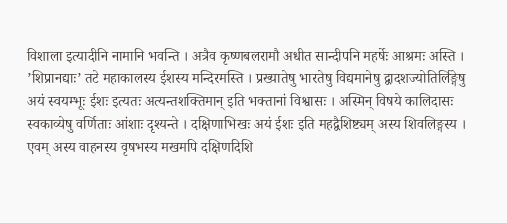विशाला इत्यादीनि नामानि भवन्ति । अत्रैव कृष्णबलरामौ अधीत सान्दीपनि महर्षेः आश्रमः अस्ति । ’शिप्रानद्याः’ तटे महाकालस्य ईशस्य मन्दिरमस्ति । प्रख्यातेषु भारतेषु विद्यमानेषु द्वादशज्योतिर्लिङ्गेषु अयं स्वयम्भूः ईशः इत्यतः अत्यन्तशक्तिमान् इति भक्तानां विश्वासः । अस्मिन् विषये कालिदासः स्वकाव्येषु वर्णिताः आंशाः दृश्यन्ते । दक्षिणाभिखः अयं ईशः इति महद्वैशिष्ट्यम् अस्य शिवलिङ्गस्य । एवम् अस्य वाहनस्य वृषभस्य मखमपि दक्षिणदिशि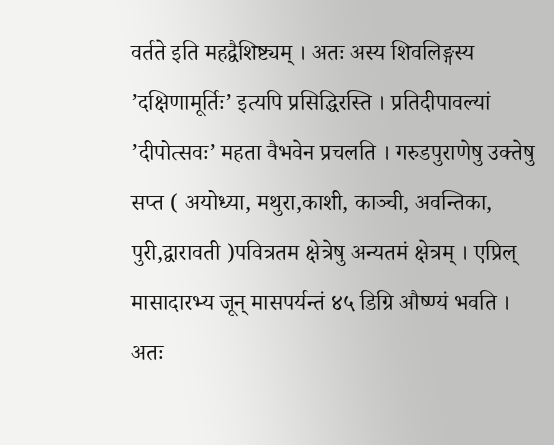वर्तते इति महद्वैशिष्ट्यम् । अतः अस्य शिवलिङ्गस्य ’दक्षिणामूर्तिः’ इत्यपि प्रसिद्धिरस्ति । प्रतिदीपावल्यां ’दीपोत्सवः’ महता वैभवेन प्रचलति । गरुडपुराणेषु उक्तेषु सप्त ( अयोध्या, मथुरा,काशी, काञ्ची, अवन्तिका, पुरी,द्वारावती )पवित्रतम क्षेत्रेषु अन्यतमं क्षेत्रम् । एप्रिल् मासादारभ्य जून् मासपर्यन्तं ४५ डिग्रि औष्ण्यं भवति । अतः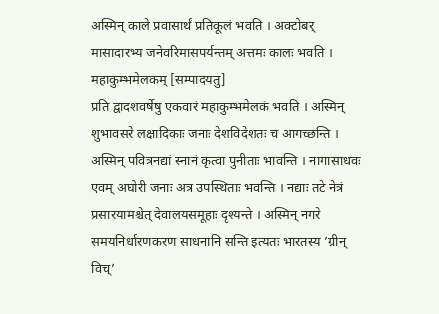अस्मिन् काले प्रवासार्थं प्रतिकूलं भवति । अक्टोबर् मासादारभ्य जनेवरिमासपर्यन्तम् अत्तमः कालः भवति ।
महाकुम्भमेलकम् [सम्पादयतु]
प्रति द्वादशवर्षेषु एकवारं महाकुम्भमेलकं भवति । अस्मिन् शुभावसरे लक्षादिकाः जनाः देशविदेशतः च आगच्छन्ति । अस्मिन् पवित्रनद्यां स्नानं कृत्वा पुनीताः भावन्ति । नागासाधवः एवम् अघोरी जनाः अत्र उपस्थिताः भवन्ति । नद्याः तटे नेत्रं प्रसारयामश्चेत् देवालयसमूहाः दृश्यन्ते । अस्मिन् नगरे समयनिर्धारणकरण साधनानि सन्ति इत्यतः भारतस्य ’ग्रीन् विच्’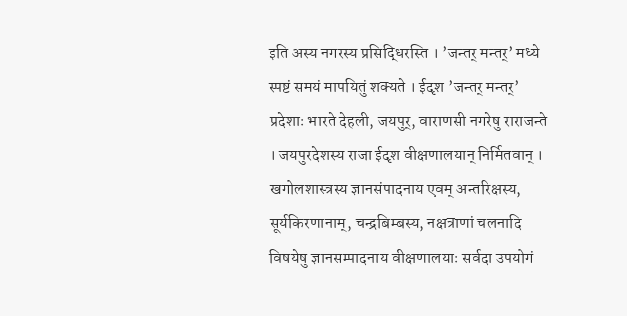इति अस्य नगरस्य प्रसिद्धिरस्ति । ’जन्तर् मन्तर्’ मध्ये स्पष्टं समयं मापयितुं शक्यते । ईदृश ’जन्तर् मन्तर्’ प्रदेशाः भारते देहली, जयपुर्, वाराणसी नगरेषु राराजन्ते । जयपुरदेशस्य राजा ईदृश वीक्षणालयान् निर्मितवान् । खगोलशास्त्रस्य ज्ञानसंपादनाय एवम् अन्तरिक्षस्य, सूर्यकिरणानाम्, चन्द्रबिम्बस्य, नक्षत्राणां चलनादि विषयेषु ज्ञानसम्पादनाय वीक्षणालयाः सर्वदा उपयोगं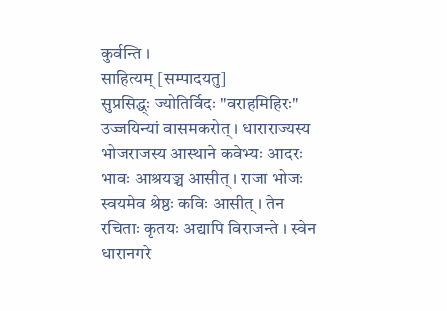कुर्वन्ति ।
साहित्यम् [सम्पादयतु]
सुप्रसिद्ध्ः ज्योतिर्विदः "वराहमिहिरः" उज्जयिन्यां वासमकरोत् । धाराराज्यस्य भोजराजस्य आस्थाने कवेभ्यः आदरः भावः आश्रयञ्च आसीत् । राजा भोजः स्वयमेव श्रेष्ठः कविः आसीत् । तेन रचिताः कृतयः अद्यापि विराजन्ते । स्वेन धारानगरे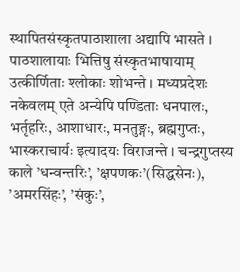स्थापितसंस्कृतपाठाशाला अद्यापि भासते । पाठशालायाः भित्तिषु संस्कृतभाषायाम् उत्कीर्णिताः श्लोकाः शोभन्ते । मध्यप्रदेशः नकेवलम् एते अन्येपि पण्डिताः धनपालः, भर्तृहरिः, आशाधारः, मनतुङ्गः, ब्रह्मगुप्तः, भास्कराचार्यः इत्यादयः विराजन्ते । चन्द्रगुप्तस्य काले ’धन्वन्तरिः’, ’क्षपणकः’(सिद्धसेनः), ’अमरसिंहः’, ’संकुः’,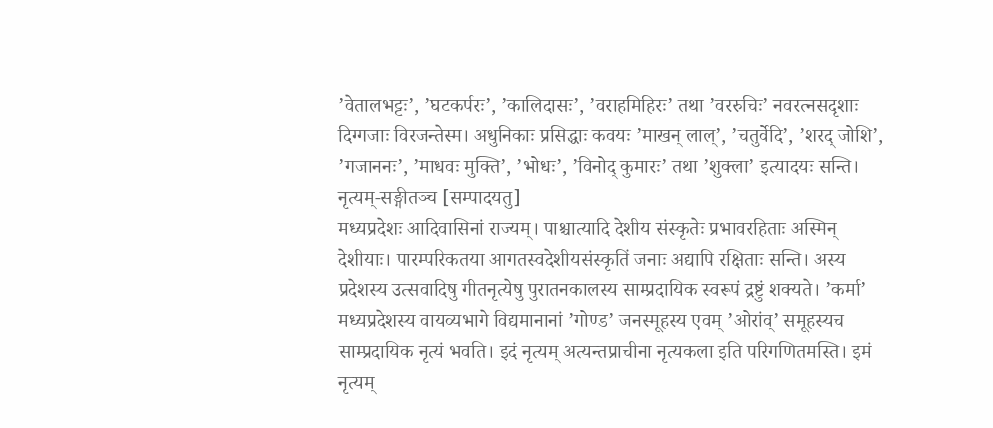’वेतालभट्टः’, ’घटकर्परः’, ’कालिदासः’, ’वराहमिहिरः’ तथा ’वररुचिः’ नवरत्नसदृशाः दिग्गजाः विरजन्तेस्म। अधुनिकाः प्रसिद्धाः कवयः ’माखन् लाल्’, ’चतुर्वेदि’, ’शरद् जोशि’, ’गजाननः’, ’माधवः मुक्ति’, ’भोधः’, ’विनोद् कुमारः’ तथा ’शुक्ला’ इत्यादयः सन्ति।
नृत्यम्-सङ्गीतञ्च [सम्पादयतु]
मध्यप्रदेशः आदिवासिनां राज्यम्। पाश्चात्यादि देशीय संस्कृतेः प्रभावरहिताः अस्मिन् देशीयाः। पारम्परिकतया आगतस्वदेशीयसंस्कृतिं जनाः अद्यापि रक्षिताः सन्ति। अस्य प्रदेशस्य उत्सवादिषु गीतनृत्येषु पुरातनकालस्य साम्प्रदायिक स्वरूपं द्रष्टुं शक्यते। ’कर्मा’ मध्यप्रदेशस्य वायव्यभागे विद्यमानानां ’गोण्ड’ जनस्मूहस्य एवम् ’ओरांव्’ समूहस्यच साम्प्रदायिक नृत्यं भवति। इदं नृत्यम् अत्यन्तप्राचीना नृत्यकला इति परिगणितमस्ति। इमं नृत्यम्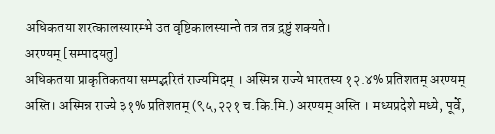अधिकतया शरत्कालस्यारम्भे उत वृष्टिकालस्यान्ते तत्र तत्र द्रष्टुं शक्यते।
अरण्यम् [सम्पादयतु]
अधिकतया प्राकृतिकतया सम्पद्भरितं राज्यमिदम् । अस्मिन्न राज्ये भारतस्य १२.४% प्रतिशतम् अरण्यम् अस्ति। अस्मिन्न राज्ये ३१% प्रतिशतम् (९५,२२१ च.कि.मि.) अरण्यम् अस्ति । मध्यप्रदेशे मध्ये, पूर्वे,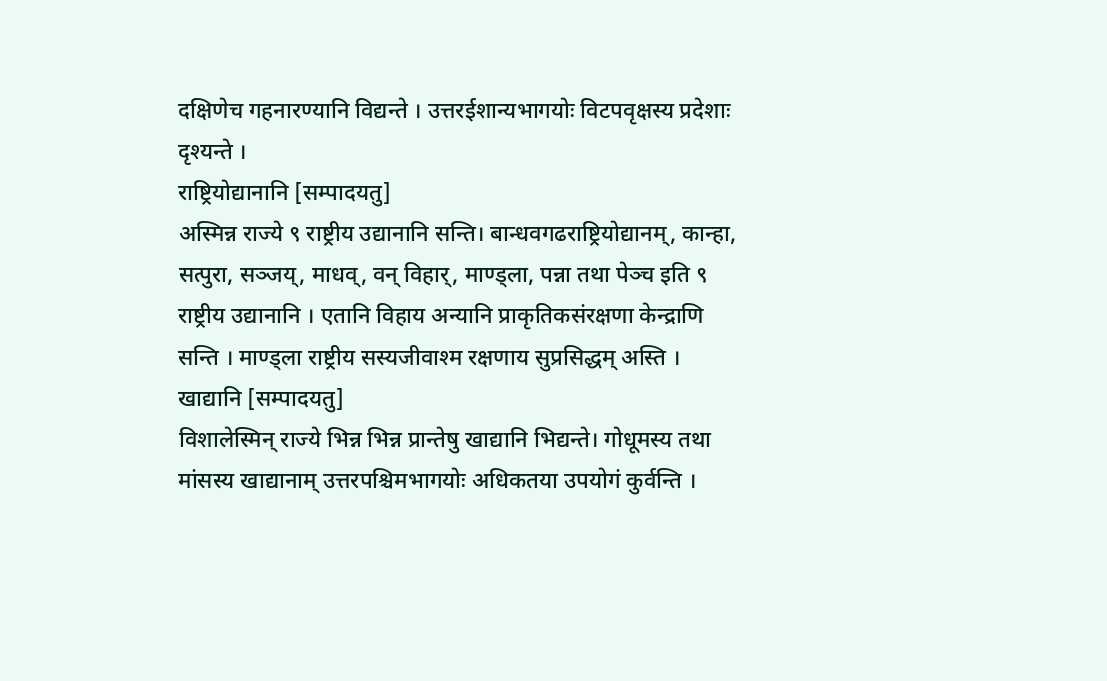दक्षिणेच गहनारण्यानि विद्यन्ते । उत्तरईशान्यभागयोः विटपवृक्षस्य प्रदेशाः दृश्यन्ते ।
राष्ट्रियोद्यानानि [सम्पादयतु]
अस्मिन्न राज्ये ९ राष्ट्रीय उद्यानानि सन्ति। बान्धवगढराष्ट्रियोद्यानम्, कान्हा, सत्पुरा, सञ्जय्, माधव्, वन् विहार्, माण्ड्ला, पन्ना तथा पेञ्च इति ९ राष्ट्रीय उद्यानानि । एतानि विहाय अन्यानि प्राकृतिकसंरक्षणा केन्द्राणि सन्ति । माण्ड्ला राष्ट्रीय सस्यजीवाश्म रक्षणाय सुप्रसिद्धम् अस्ति ।
खाद्यानि [सम्पादयतु]
विशालेस्मिन् राज्ये भिन्न भिन्न प्रान्तेषु खाद्यानि भिद्यन्ते। गोधूमस्य तथा मांसस्य खाद्यानाम् उत्तरपश्चिमभागयोः अधिकतया उपयोगं कुर्वन्ति ।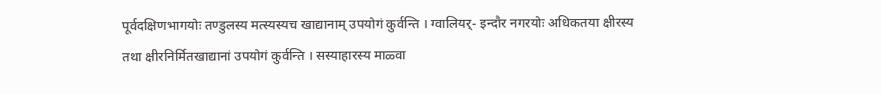पूर्वदक्षिणभागयोः तण्डुलस्य मत्स्यस्यच खाद्यानाम् उपयोगं कुर्वन्ति । ग्वालियर्- इन्दौर नगरयोः अधिकतया क्षीरस्य तथा क्षीरनिर्मितखाद्यानां उपयोगं कुर्वन्ति । सस्याहारस्य माळ्वा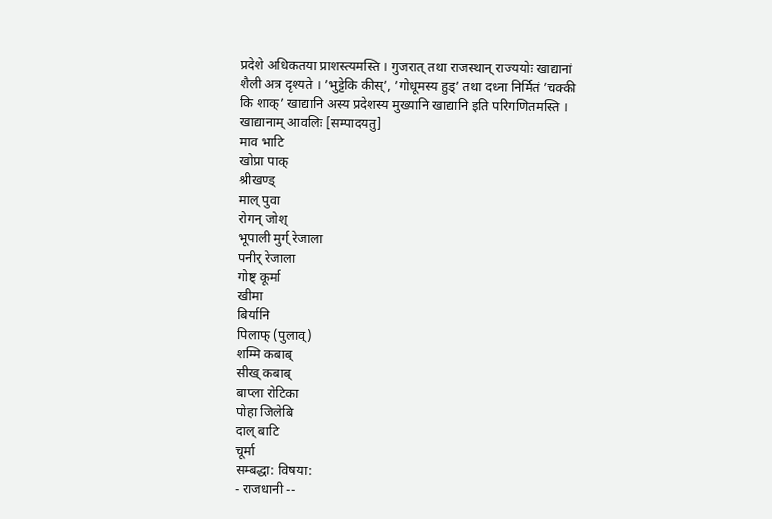प्रदेशे अधिकतया प्राशस्त्यमस्ति । गुजरात् तथा राजस्थान् राज्ययोः खाद्यानां शैली अत्र दृश्यते । ’भुट्टेकि कीस्’, ’गोधूमस्य हुड्’ तथा दध्ना निर्मितं ’चक्की कि शाक्’ खाद्यानि अस्य प्रदेशस्य मुख्यानि खाद्यानि इति परिगणितमस्ति ।
खाद्यानाम् आवलिः [सम्पादयतु]
माव भाटि
खोप्रा पाक्
श्रीखण्ड्
माल् पुवा
रोगन् जोश्
भूपाली मुर्ग् रेजाला
पनीर् रेजाला
गोष्ट् कूर्मा
खीमा
बिर्यानि
पिलाफ् (पुलाव्)
शम्मि कबाब्
सीख् कबाब्
बाप्ला रोटिका
पोहा जिलेबि
दाल् बाटि
चूर्मा
सम्बद्धा: विषया:
- राजधानी --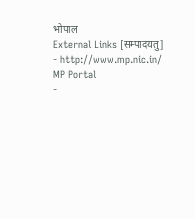भोपाल
External Links [सम्पादयतु]
- http://www.mp.nic.in/ MP Portal
-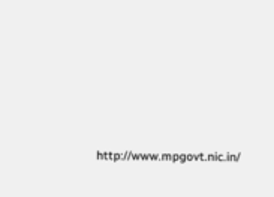http://www.mpgovt.nic.in/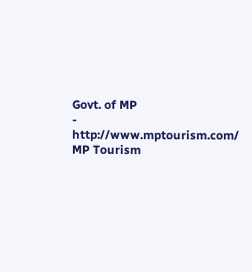Govt. of MP
- http://www.mptourism.com/ MP Tourism